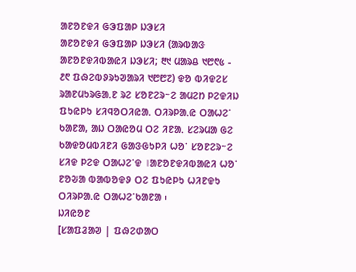ᱟᱱᱚᱱᱫᱤ ᱜᱳᱯᱟᱞ ᱡᱳᱥᱤ
ᱟᱱᱚᱱᱫᱤ ᱜᱳᱯᱟᱞ ᱡᱳᱥᱤ (ᱟᱨᱵᱟᱝ ᱟᱱᱚᱱᱫᱤᱵᱟᱭᱤ ᱡᱳᱥᱤ; ᱓᱑ ᱢᱟᱨᱪ ᱑᱘᱖᱕ - ᱒᱖ ᱯᱷᱮᱵᱽᱨᱩᱣᱟᱨᱤ ᱑᱘᱘᱗) ᱫᱚ ᱵᱤᱫᱮᱥ ᱨᱟᱱᱢᱩᱨᱜᱟᱹᱱ ᱨᱮ ᱥᱚᱱᱮᱨᱻᱮ ᱟᱢᱮᱴ ᱞᱮᱫᱤᱡ ᱯᱩᱭᱞᱩ ᱥᱤᱧᱚᱛᱤᱭᱟᱹ ᱛᱤᱨᱞᱟᱹᱭ ᱛᱟᱦᱮᱸ ᱠᱟᱱᱟ, ᱟᱡ ᱛᱟᱭᱚᱢ ᱛᱮ ᱤᱱᱟᱹ ᱥᱮᱨᱢᱟ ᱜᱮ ᱠᱟᱫᱚᱢᱵᱤᱱᱤ ᱜᱟᱝᱜᱩᱞᱤ ᱦᱚᱸ ᱥᱚᱱᱮᱨᱻᱮ ᱥᱤᱫ ᱞᱮᱫ ᱛᱟᱦᱮᱸᱫ ।ᱟᱱᱚᱱᱫᱤᱵᱟᱭᱤ ᱦᱚᱸ ᱱᱚᱶᱟ ᱵᱟᱵᱚᱫᱽ ᱛᱮ ᱯᱩᱭᱞᱩ ᱦᱤᱱᱫᱩ ᱛᱤᱨᱞᱟᱹᱭ ᱛᱟᱦᱮᱸᱠᱟᱱᱟ ᱾
ᱡᱤᱭᱚᱱ
[ᱥᱟᱯᱲᱟᱣ | ᱯᱷᱮᱰᱟᱛ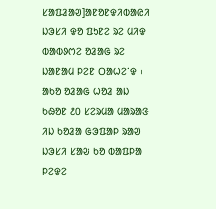ᱥᱟᱯᱲᱟᱣ]ᱟᱱᱚᱱᱫᱤᱵᱟᱭᱤ ᱡᱳᱥᱤ ᱫᱚ ᱯᱩᱱᱮ ᱨᱮ ᱢᱤᱫ ᱵᱟᱵᱽᱬᱮ ᱚᱲᱟᱜ ᱨᱮ ᱡᱟᱱᱟᱢ ᱞᱮᱱ ᱛᱟᱦᱮᱸᱫ ᱾ ᱟᱠᱚ ᱚᱲᱟᱜ ᱦᱚᱲ ᱟᱡ ᱠᱷᱚᱱ ᱒᱐ ᱥᱮᱨᱢᱟ ᱢᱟᱨᱟᱝ ᱤᱡ ᱠᱚᱲᱟ ᱜᱳᱯᱟᱞ ᱨᱟᱣ ᱡᱳᱥᱤ ᱥᱟᱶ ᱠᱚ ᱵᱟᱯᱞᱟ ᱞᱮᱫᱮ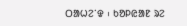ᱛᱟᱦᱮᱸᱫ ᱾ ᱠᱚᱞᱭᱟᱱ ᱨᱮ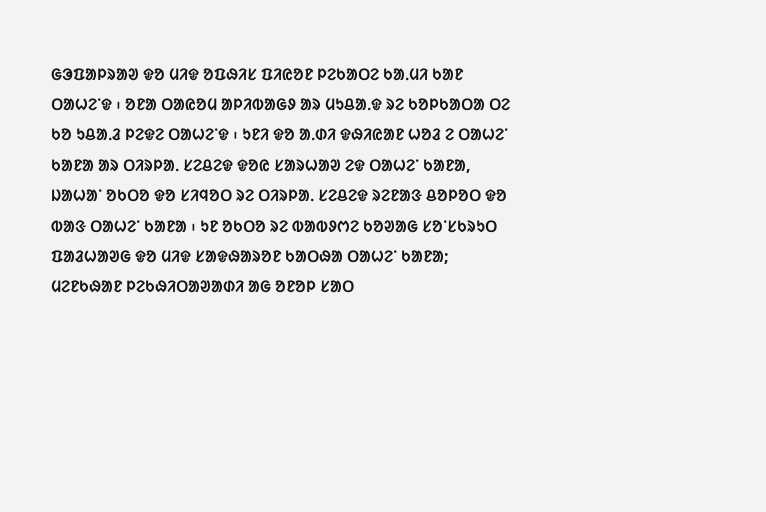ᱜᱳᱯᱟᱞᱨᱟᱣ ᱫᱚ ᱢᱤᱫ ᱚᱯᱷᱤᱥ ᱯᱤᱭᱚᱱ ᱞᱮᱠᱟᱛᱮ ᱠᱟᱹᱢᱤ ᱠᱟᱱ ᱛᱟᱦᱮᱸᱫ ᱾ ᱚᱱᱟ ᱛᱟᱭᱚᱢ ᱟᱞᱤᱵᱟᱜᱽ ᱟᱨ ᱢᱩᱪᱟᱹᱫ ᱨᱮ ᱠᱚᱞᱠᱟᱛᱟ ᱛᱮ ᱠᱚ ᱩᱪᱟᱹᱲ ᱞᱮᱫᱮ ᱛᱟᱦᱮᱸᱫ ᱾ ᱩᱱᱤ ᱫᱚ ᱟᱹᱰᱤ ᱫᱷᱤᱭᱟᱱ ᱦᱚᱲ ᱮ ᱛᱟᱦᱮᱸ ᱠᱟᱱᱟ ᱟᱨ ᱛᱤᱨᱞᱟᱹ ᱥᱮᱪᱮᱫ ᱫᱚᱭ ᱥᱟᱨᱦᱟᱣ ᱮᱫ ᱛᱟᱦᱮᱸ ᱠᱟᱱᱟ, ᱡᱟᱦᱟᱸ ᱚᱠᱛᱚ ᱫᱚ ᱥᱤᱧᱚᱛ ᱨᱮ ᱛᱤᱨᱞᱟᱹ ᱥᱮᱪᱮᱫ ᱨᱮᱱᱟᱝ ᱪᱚᱞᱚᱛ ᱫᱚ ᱵᱟᱝ ᱛᱟᱦᱮᱸ ᱠᱟᱱᱟ ᱾ ᱩᱱ ᱚᱠᱛᱚ ᱨᱮ ᱵᱟᱵᱽᱬᱮ ᱠᱚᱣᱟᱜ ᱥᱚᱸᱥᱠᱨᱩᱛ ᱯᱟᱲᱦᱟᱣᱜ ᱫᱚ ᱢᱤᱫ ᱥᱟᱫᱷᱟᱨᱚᱱ ᱠᱟᱛᱷᱟ ᱛᱟᱦᱮᱸ ᱠᱟᱱᱟ; ᱢᱮᱱᱠᱷᱟᱱ ᱞᱮᱠᱷᱤᱛᱟᱣᱟᱰᱤ ᱟᱜ ᱚᱱᱚᱞ ᱥᱟᱛ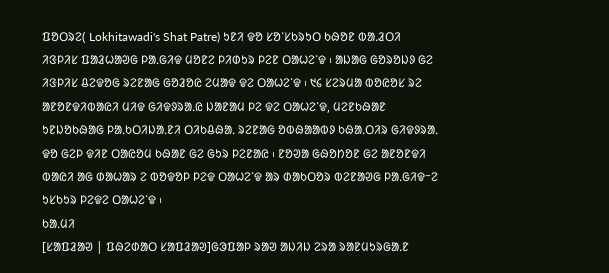ᱯᱚᱛᱨᱮ( Lokhitawadi's Shat Patre) ᱩᱱᱤ ᱫᱚ ᱥᱚᱸᱥᱠᱨᱩᱛ ᱠᱷᱚᱱ ᱵᱟᱹᱲᱛᱤ ᱤᱝᱞᱤᱥ ᱯᱟᱲᱦᱟᱣᱜ ᱞᱟᱹᱜᱤᱫ ᱢᱚᱱᱮ ᱞᱤᱰᱩᱨ ᱞᱮᱱ ᱛᱟᱦᱮᱸᱫ ᱾ ᱟᱡᱟᱜ ᱜᱚᱨᱚᱡᱽ ᱜᱮ ᱤᱝᱞᱤᱥ ᱪᱮᱫᱚᱜ ᱨᱮᱱᱟᱜ ᱜᱚᱲᱚᱭ ᱮᱢᱟᱫ ᱫᱮ ᱛᱟᱦᱮᱸᱫ ᱾ ᱑᱔ ᱥᱮᱨᱢᱟ ᱵᱚᱭᱚᱥ ᱨᱮ ᱟᱱᱚᱱᱫᱤᱵᱟᱭᱤ ᱢᱤᱫ ᱜᱤᱫᱽᱨᱟᱹᱭ ᱡᱟᱱᱟᱢ ᱞᱮ ᱫᱮ ᱛᱟᱦᱮᱸᱫ, ᱢᱮᱱᱠᱷᱟᱱ ᱩᱱᱡᱚᱠᱷᱟᱜ ᱞᱟᱹᱠᱛᱤᱡᱟᱹᱱᱤ ᱛᱤᱠᱪᱷᱟᱹ ᱨᱮᱱᱟᱜ ᱚᱵᱷᱟᱟᱵᱽ ᱠᱷᱟᱹᱛᱤᱨ ᱜᱤᱫᱽᱨᱟᱹ ᱫᱚ ᱜᱮᱞ ᱫᱤᱱ ᱛᱟᱭᱚᱢ ᱠᱷᱟᱱ ᱜᱮ ᱜᱩᱨ ᱞᱮᱱᱟᱭ ᱾ ᱱᱚᱣᱟ ᱜᱷᱚᱴᱚᱱ ᱜᱮ ᱟᱱᱚᱱᱫᱤ ᱵᱟᱭᱤ ᱟᱜ ᱰᱟᱦᱟᱨ ᱮ ᱵᱚᱫᱚᱞ ᱞᱮᱫ ᱛᱟᱦᱮᱸᱫ ᱟᱨ ᱰᱟᱠᱛᱚᱨ ᱵᱮᱱᱟᱣᱜ ᱞᱟᱹᱜᱤᱫᱻᱮ ᱩᱥᱠᱩᱨ ᱞᱮᱫᱮ ᱛᱟᱦᱮᱸᱫ ᱾
ᱠᱟᱹᱢᱤ
[ᱥᱟᱯᱲᱟᱣ | ᱯᱷᱮᱰᱟᱛ ᱥᱟᱯᱲᱟᱣ]ᱜᱳᱯᱟᱞ ᱨᱟᱣ ᱟᱡᱤᱡ ᱮᱨᱟ ᱨᱟᱱᱢᱩᱨᱜᱟᱹᱱ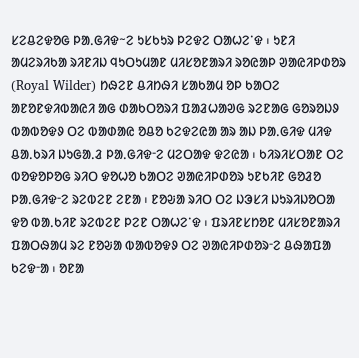ᱥᱮᱪᱮᱫᱚᱜ ᱞᱟᱹᱜᱤᱫᱻᱮ ᱩᱥᱠᱩᱨ ᱞᱮᱫᱮ ᱛᱟᱦᱮᱸᱫ ᱾ ᱩᱱᱤ ᱟᱢᱮᱨᱤᱠᱟ ᱨᱤᱱᱤᱡ ᱧᱩᱛᱩᱢᱟᱱ ᱢᱤᱥᱚᱱᱟᱨᱤ ᱨᱚᱭᱟᱞ ᱣᱟᱭᱤᱞᱰᱚᱨ (Royal Wilder) ᱴᱷᱮᱱ ᱪᱤᱴᱷᱤ ᱥᱟᱠᱟᱢ ᱚᱞ ᱠᱟᱛᱮ ᱟᱱᱚᱱᱫᱤᱵᱟᱭᱤ ᱟᱜ ᱰᱟᱠᱛᱚᱨᱤ ᱯᱟᱲᱦᱟᱣᱜ ᱨᱮᱱᱟᱜ ᱜᱚᱨᱚᱡᱽ ᱵᱟᱵᱚᱫᱽ ᱛᱮ ᱵᱟᱰᱟᱭ ᱚᱪᱚ ᱠᱮᱫᱮᱭᱟ ᱟᱨ ᱟᱡ ᱞᱟᱹᱜᱤᱫ ᱢᱤᱫ ᱪᱟᱹᱠᱨᱤ ᱡᱩᱜᱟᱹᱲ ᱞᱟᱹᱜᱤᱫᱼᱮ ᱢᱮᱛᱟᱫ ᱫᱮᱭᱟ ᱾ ᱠᱤᱨᱤᱥᱛᱟᱱ ᱛᱮ ᱵᱚᱫᱚᱞᱚᱜ ᱨᱤᱛ ᱫᱚᱦᱚ ᱠᱟᱛᱮ ᱣᱟᱭᱤᱞᱰᱚᱨ ᱩᱱᱠᱤᱱ ᱜᱚᱲᱚ ᱞᱟᱹᱜᱤᱫᱼᱮ ᱨᱮᱵᱮᱱ ᱮᱱᱟ ᱾ ᱱᱚᱶᱟ ᱨᱤᱛ ᱛᱮ ᱡᱳᱥᱤ ᱡᱩᱨᱤᱡᱚᱛᱟ ᱫᱚ ᱵᱟᱹᱠᱤᱱ ᱨᱮᱵᱮᱱ ᱞᱮᱱ ᱛᱟᱦᱮᱸᱫ ᱾ ᱯᱨᱤᱱᱥᱴᱚᱱ ᱢᱤᱥᱚᱱᱟᱨᱤ ᱯᱟᱛᱷᱟᱢ ᱨᱮ ᱱᱚᱶᱟ ᱵᱟᱵᱚᱫᱽ ᱛᱮ ᱣᱟᱭᱤᱞᱰᱚᱨᱼᱮ ᱪᱷᱟᱯᱟ ᱠᱮᱫᱼᱟ ᱾ ᱚᱱᱟ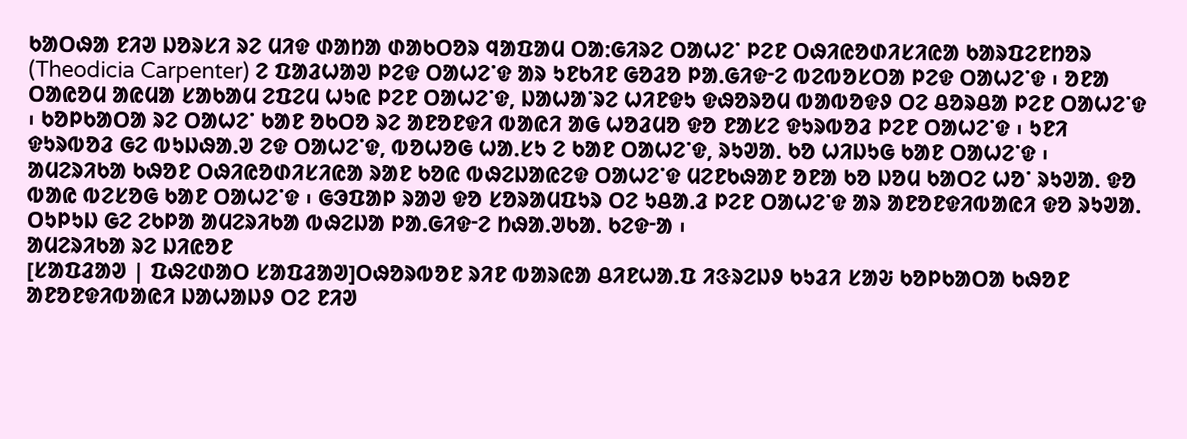ᱠᱟᱛᱷᱟ ᱱᱤᱣ ᱡᱚᱨᱥᱤ ᱨᱮ ᱢᱤᱫ ᱰᱟᱴᱟ ᱰᱟᱠᱛᱚᱨ ᱧᱟᱯᱟᱢ ᱛᱟᱺᱜᱤᱨᱮ ᱛᱟᱦᱮᱸ ᱞᱮᱱ ᱛᱷᱤᱭᱚᱰᱤᱥᱤᱭᱟ ᱠᱟᱨᱯᱮᱱᱴᱚᱨ (Theodicia Carpenter) ᱮ ᱯᱟᱲᱦᱟᱣ ᱞᱮᱫ ᱛᱟᱦᱮᱸᱫ ᱟᱨ ᱩᱱᱠᱤᱱ ᱜᱚᱲᱚ ᱞᱟᱹᱜᱤᱫᱼᱮ ᱵᱮᱵᱚᱥᱛᱟ ᱞᱮᱫ ᱛᱟᱦᱮᱸᱫ ᱾ ᱚᱱᱟ ᱛᱟᱭᱚᱢ ᱟᱭᱢᱟ ᱥᱟᱠᱟᱢ ᱮᱯᱮᱢ ᱦᱩᱭ ᱞᱮᱱ ᱛᱟᱦᱮᱸᱫ, ᱡᱟᱦᱟᱸᱨᱮ ᱦᱤᱱᱫᱩ ᱫᱷᱚᱨᱚᱢ ᱵᱟᱵᱚᱫᱽ ᱛᱮ ᱪᱚᱨᱪᱟ ᱞᱮᱱ ᱛᱟᱦᱮᱸᱫ ᱾ ᱠᱚᱞᱠᱟᱛᱟ ᱨᱮ ᱛᱟᱦᱮᱸ ᱠᱟᱱ ᱚᱠᱛᱚ ᱨᱮ ᱟᱱᱚᱱᱫᱤ ᱵᱟᱭᱤ ᱟᱜ ᱦᱚᱲᱢᱚ ᱫᱚ ᱱᱟᱥᱮ ᱫᱩᱨᱵᱚᱲ ᱞᱮᱱ ᱛᱟᱦᱮᱸᱫ ᱾ ᱩᱱᱤ ᱫᱩᱨᱵᱚᱲ ᱜᱮ ᱵᱩᱡᱷᱟᱹᱣ ᱮᱫ ᱛᱟᱦᱮᱸᱫ, ᱵᱚᱦᱚᱜ ᱦᱟᱹᱥᱩ ᱮ ᱠᱟᱱ ᱛᱟᱦᱮᱸᱫ, ᱨᱩᱣᱟᱹ ᱠᱚ ᱦᱤᱡᱩᱜ ᱠᱟᱱ ᱛᱟᱦᱮᱸᱫ ᱾ ᱟᱢᱮᱨᱤᱠᱟ ᱠᱷᱚᱱ ᱛᱷᱤᱭᱚᱰᱤᱥᱤᱭᱟ ᱨᱟᱱ ᱠᱚᱭ ᱵᱷᱮᱡᱟᱭᱮᱫ ᱛᱟᱦᱮᱸᱫ ᱢᱮᱱᱠᱷᱟᱱ ᱚᱱᱟ ᱠᱚ ᱡᱚᱢ ᱠᱟᱛᱮ ᱦᱚᱸ ᱨᱩᱣᱟᱹ ᱫᱚ ᱵᱟᱭ ᱵᱮᱥᱚᱜ ᱠᱟᱱ ᱛᱟᱦᱮᱸᱫ ᱾ ᱜᱳᱯᱟᱞ ᱨᱟᱣ ᱫᱚ ᱥᱚᱨᱟᱢᱯᱩᱨ ᱛᱮ ᱩᱪᱟᱹᱲ ᱞᱮᱱ ᱛᱟᱦᱮᱸᱫ ᱟᱨ ᱟᱱᱚᱱᱫᱤᱵᱟᱭᱤ ᱫᱚ ᱨᱩᱣᱟᱹ ᱛᱩᱞᱩᱡ ᱜᱮ ᱮᱠᱞᱟ ᱟᱢᱮᱨᱤᱠᱟ ᱵᱷᱮᱡᱟ ᱞᱟᱹᱜᱤᱫᱼᱮ ᱴᱷᱟᱹᱣᱠᱟᱹ ᱠᱮᱫᱼᱟ ᱾
ᱟᱢᱮᱨᱤᱠᱟ ᱨᱮ ᱡᱤᱭᱚᱱ
[ᱥᱟᱯᱲᱟᱣ | ᱯᱷᱮᱰᱟᱛ ᱥᱟᱯᱲᱟᱣ]ᱛᱷᱚᱨᱵᱚᱱ ᱨᱤᱱ ᱵᱟᱨᱭᱟ ᱪᱤᱱᱦᱟᱹᱯ ᱤᱝᱨᱮᱡᱽ ᱠᱩᱲᱤ ᱥᱟᱶ ᱠᱚᱞᱠᱟᱛᱟ ᱠᱷᱚᱱ ᱟᱱᱚᱱᱫᱤᱵᱟᱭᱤ ᱡᱟᱦᱟᱡᱽ ᱛᱮ ᱱᱤᱣ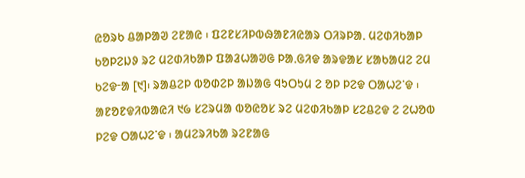ᱭᱚᱨᱠ ᱪᱟᱞᱟᱣ ᱮᱱᱟᱭ ᱾ ᱯᱮᱱᱥᱤᱞᱵᱷᱟᱱᱤᱭᱟᱨ ᱛᱤᱨᱞᱟᱹ ᱢᱮᱰᱤᱠᱟᱞ ᱠᱚᱞᱮᱡᱽ ᱨᱮ ᱢᱮᱰᱤᱠᱟᱞ ᱯᱟᱲᱦᱟᱣᱜ ᱞᱟᱹᱜᱤᱫ ᱟᱨᱫᱟᱥ ᱥᱟᱠᱟᱢᱮ ᱮᱢ ᱠᱮᱫᱼᱟ [᱑]᱾ ᱨᱟᱪᱮᱞ ᱵᱚᱰᱮᱞ ᱟᱡᱟᱜ ᱧᱩᱛᱩᱢ ᱮ ᱚᱞ ᱞᱮᱫ ᱛᱟᱦᱮᱸᱫ ᱾ ᱟᱱᱚᱱᱫᱤᱵᱟᱭᱤ ᱑᱙ ᱥᱮᱨᱢᱟ ᱵᱚᱭᱚᱥ ᱨᱮ ᱢᱮᱰᱤᱠᱟᱞ ᱥᱮᱪᱮᱫ ᱮ ᱮᱦᱚᱵ ᱞᱮᱫ ᱛᱟᱦᱮᱸᱫ ᱾ ᱟᱢᱮᱨᱤᱠᱟ ᱨᱮᱱᱟᱜ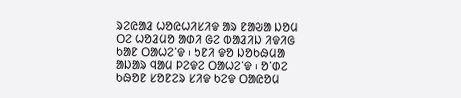ᱨᱮᱭᱟᱲ ᱦᱚᱭᱦᱤᱥᱤᱫ ᱟᱨ ᱱᱟᱶᱟ ᱡᱚᱢ ᱛᱮ ᱦᱚᱲᱢᱚ ᱟᱰᱤ ᱜᱮ ᱵᱟᱲᱤᱡ ᱤᱫᱤᱜ ᱠᱟᱱ ᱛᱟᱦᱮᱸᱫ ᱾ ᱩᱱᱤ ᱫᱚ ᱡᱚᱠᱷᱢᱟ ᱟᱡᱟᱨ ᱧᱟᱢ ᱞᱮᱫᱮ ᱛᱟᱦᱮᱸᱫ ᱾ ᱚᱸᱰᱮ ᱠᱷᱚᱱ ᱥᱚᱱᱮᱨ ᱥᱤᱫ ᱠᱮᱫ ᱛᱟᱭᱚᱢ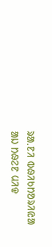ᱨᱟᱹᱱᱤ ᱵᱷᱤᱠᱴᱚᱨᱤᱭᱟ ᱟᱡ ᱴᱷᱮᱱ ᱢᱤᱫ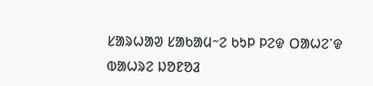ᱥᱟᱨᱦᱟᱣ ᱥᱟᱠᱟᱢᱻᱮ ᱠᱩᱞ ᱞᱮᱫ ᱛᱟᱦᱮᱸᱫ
ᱵᱟᱦᱨᱮ ᱡᱚᱱᱚᱲ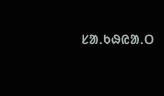ᱥᱟᱹᱠᱷᱭᱟᱹᱛ